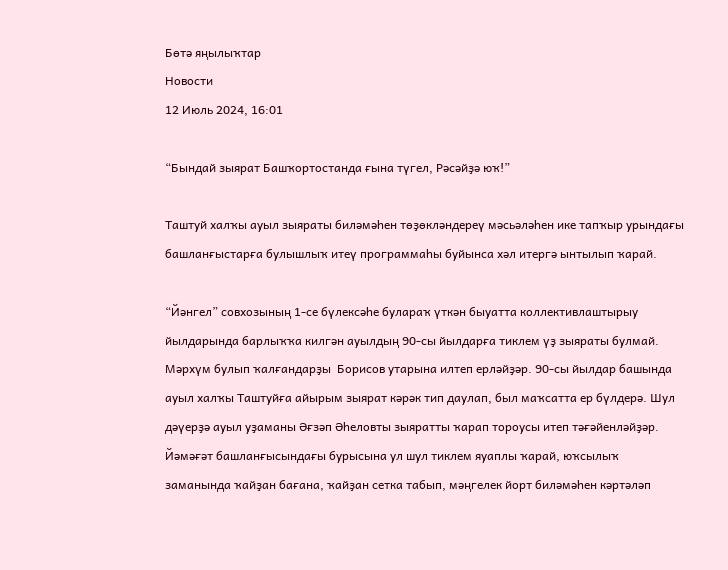Бөтә яңылыҡтар
Новости
12 Июль 2024, 16:01

“Бындай зыярат Башҡортостанда ғына түгел, Рәсәйҙә юҡ!”

Таштуй халҡы ауыл зыяраты биләмәһен төҙөкләндереү мәсьәләһен ике тапҡыр урындағы башланғыстарға булышлыҡ итеү программаһы буйынса хәл итергә ынтылып ҡарай.

“Йәнгел” совхозының 1-се бүлексәһе булараҡ үткән быуатта коллективлаштырыу йылдарында барлыҡҡа килгән ауылдың 90-сы йылдарға тиклем үҙ зыяраты булмай. Мәрхүм булып ҡалғандарҙы  Борисов утарына илтеп ерләйҙәр. 90-сы йылдар башында ауыл халҡы Таштуйға айырым зыярат кәрәк тип даулап, был маҡсатта ер бүлдерә. Шул дәүерҙә ауыл уҙаманы Әғзәп Әһеловты зыяратты ҡарап тороусы итеп тәғәйенләйҙәр. Йәмәғәт башланғысындағы бурысына ул шул тиклем яуаплы ҡарай, юҡсылыҡ заманында ҡайҙан бағана, ҡайҙан сетка табып, мәңгелек йорт биләмәһен кәртәләп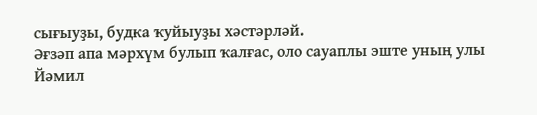сығыуҙы, будка ҡуйыуҙы хәстәрләй.
Әғзәп апа мәрхүм булып ҡалғас, оло сауаплы эште уның улы Йәмил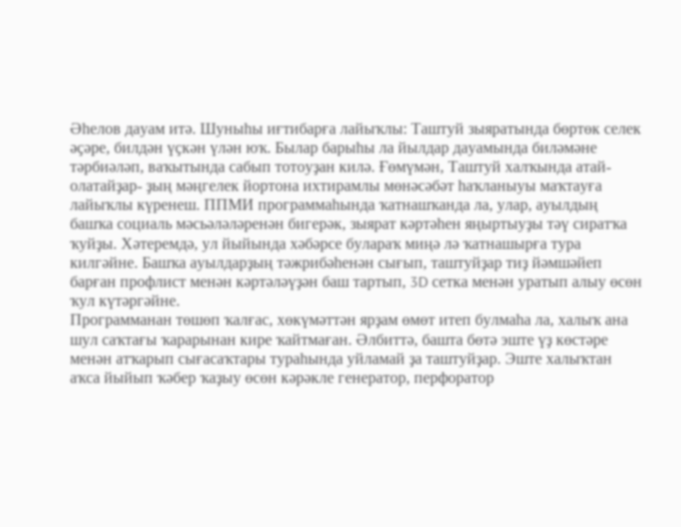Әһелов дауам итә. Шуныһы иғтибарға лайыҡлы: Таштуй зыяратында бөртөк селек әҫәре, билдән үҫкән үлән юҡ. Былар барыһы ла йылдар дауамында биләмәне тәрбиәләп, ваҡытында сабып тотоуҙан килә. Ғөмүмән, Таштуй халҡында атай-олатайҙар- ҙың мәңгелек йортона ихтирамлы мөнәсәбәт һаҡланыуы маҡтауға лайыҡлы күренеш. ППМИ программаһында ҡатнашҡанда ла, улар, ауылдың башҡа социаль мәсьәләләренән бигерәк, зыярат кәртәһен яңыртыуҙы тәү сиратҡа ҡуйҙы. Хәтеремдә, ул йыйында хәбәрсе булараҡ миңә лә ҡатнашырға тура килгәйне. Башҡа ауылдарҙың тәжрибәһенән сығып, таштуйҙар тиҙ йәмшәйеп барған профлист менән кәртәләүҙән баш тартып, 3D сетка менән уратып алыу өсөн ҡул күтәргәйне.
Программанан төшөп ҡалғас, хөкүмәттән ярҙам өмөт итеп булмаһа ла, халыҡ ана шул саҡтағы ҡарарынан кире ҡайтмаған. Әлбиттә, башта бөтә эште үҙ көстәре менән атҡарып сығасаҡтары тураһында уйламай ҙа таштуйҙар. Эште халыҡтан аҡса йыйып ҡәбер ҡаҙыу өсөн кәрәкле генератор, перфоратор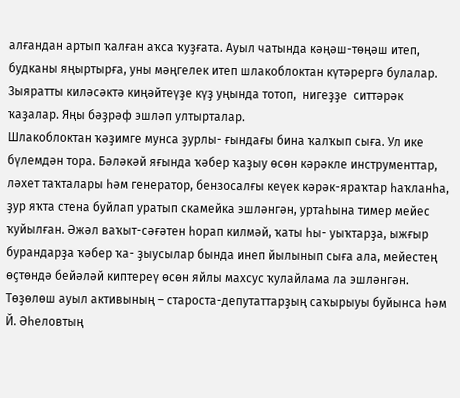алғандан артып ҡалған аҡса ҡуҙғата. Ауыл чатында кәңәш-төңәш итеп, будканы яңыртырға, уны мәңгелек итеп шлакоблоктан күтәрергә булалар. Зыяратты киләсәктә киңәйтеүҙе күҙ уңында тотоп,  нигеҙҙе  ситтәрәк ҡаҙалар. Яңы бәҙрәф эшләп ултырталар.
Шлакоблоктан ҡәҙимге мунса ҙурлы- ғындағы бина ҡалҡып сыға. Ул ике бүлемдән тора. Бәләкәй яғында ҡәбер ҡаҙыу өсөн кәрәкле инструменттар, ләхет таҡталары һәм генератор, бензосалғы кеүек кәрәк-яраҡтар һаҡланһа, ҙур яҡта стена буйлап уратып скамейка эшләнгән, уртаһына тимер мейес ҡуйылған. Әжәл ваҡыт-сәғәтен һорап килмәй, ҡаты һы- уыҡтарҙа, ыжғыр бурандарҙа ҡәбер ҡа- ҙыусылар бында инеп йылынып сыға ала, мейестең өҫтөндә бейәләй киптереү өсөн яйлы махсус ҡулайлама ла эшләнгән.
Төҙөлөш ауыл активының – староста-депутаттарҙың саҡырыуы буйынса һәм Й. Әһеловтың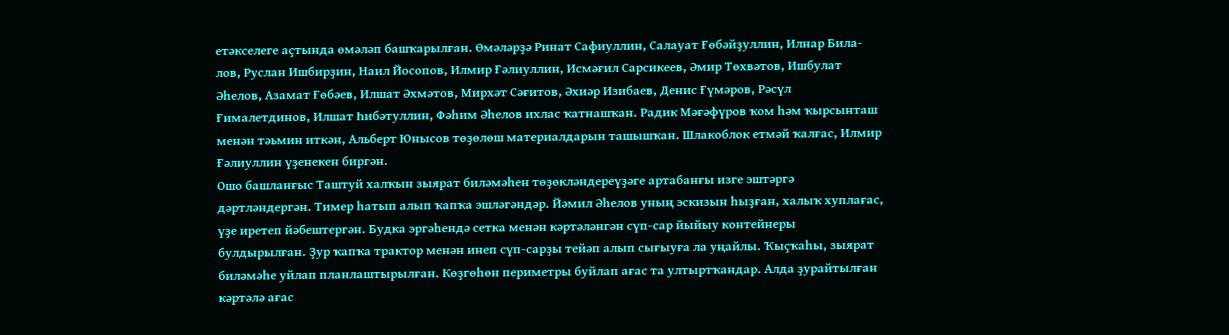етәкселеге аҫтында өмәләп башҡарылған. Өмәләрҙә Ринат Сафиуллин, Салауат Ғөбәйҙуллин, Илнар Била- лов, Руслан Ишбирҙин, Наил Йосопов, Илмир Ғәлиуллин, Исмәғил Сарсикеев, Әмир Төхвәтов, Ишбулат Әһелов, Азамат Ғөбәев, Илшат Әхмәтов, Мирхәт Сәғитов, Әхиәр Изибаев, Денис Ғүмәров, Рәсүл Ғималетдинов, Илшат Һибәтуллин, Фәһим Әһелов ихлас ҡатнашҡан. Радик Мәғәфүров ҡом һәм ҡырсынташ менән тәьмин иткән, Альберт Юнысов төҙөлөш материалдарын ташышҡан. Шлакоблок етмәй ҡалғас, Илмир Ғәлиуллин үҙенекен биргән.
Ошо башланғыс Таштуй халҡын зыярат биләмәһен төҙөкләндереүҙәге артабанғы изге эштәргә дәртләндергән. Тимер һатып алып ҡапҡа эшләгәндәр. Йәмил Әһелов уның эскизын һыҙған, халыҡ хуплағас, үҙе иретеп йәбештергән. Будка эргәһендә сетка менән кәртәләнгән сүп-сар йыйыу контейнеры булдырылған. Ҙур ҡапҡа трактор менән инеп сүп-сарҙы тейәп алып сығыуға ла уңайлы. Ҡыҫҡаһы, зыярат биләмәһе уйлап планлаштырылған. Көҙгөһөн периметры буйлап ағас та ултыртҡандар. Алда ҙурайтылған кәртәлә ағас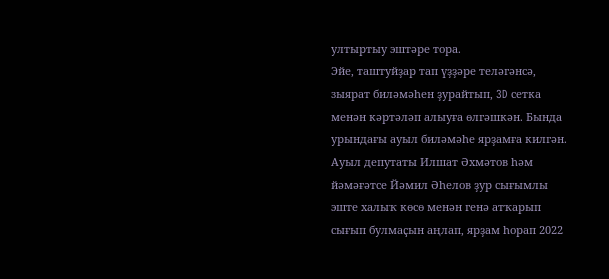ултыртыу эштәре тора.
Эйе, таштуйҙар тап үҙҙәре теләгәнсә, зыярат биләмәһен ҙурайтып, 3D сетка менән кәртәләп алыуға өлгәшкән. Бында урындағы ауыл биләмәһе ярҙамға килгән. Ауыл депутаты Илшат Әхмәтов һәм йәмәғәтсе Йәмил Әһелов ҙур сығымлы эште халыҡ көсө менән генә атҡарып сығып булмаҫын аңлап, ярҙам һорап 2022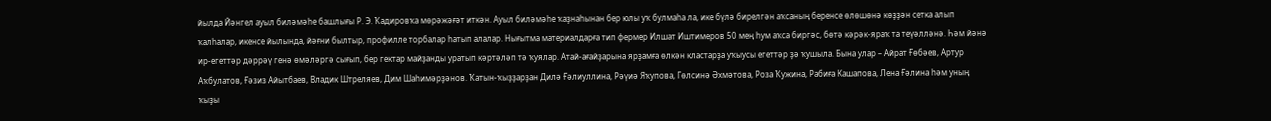йылда Йәнгел ауыл биләмәһе башлығы Р. Э. Ҡадировҡа мөрәжәғәт иткән. Ауыл биләмәһе ҡаҙнаһынан бер юлы уҡ булмаһа ла, ике бүлә бирелгән аҡсаның беренсе өлөшөнә көҙҙән сетка алып ҡалһалар, икенсе йылында, йәғни былтыр, профилле торбалар һатып алалар. Нығытма материалдарға тип фермер Илшат Иштимеров 50 мең һум аҡса биргәс, бөтә кәрәк-яраҡ та теүәлләнә. Һәм йәнә ир-егеттәр дәррәү генә өмәләргә сығып, бер гектар майҙанды уратып кәртәләп тә ҡуялар. Атай-ағайҙарына ярҙамға өлкән кластарҙа уҡыусы егеттәр ҙә ҡушыла. Бына улар – Айрат Ғөбәев, Артур Аҡбулатов, Ғәзиз Айытбаев, Владик Штреляев, Дим Шаһимәрҙәнов. Ҡатын-ҡыҙҙарҙан Дилә Ғәлиуллина, Рәүиә Яҡупова, Гөлсинә Әхмәтова, Роза Ҡужина, Рабиға Кашапова, Лена Ғәлина һәм уның ҡыҙы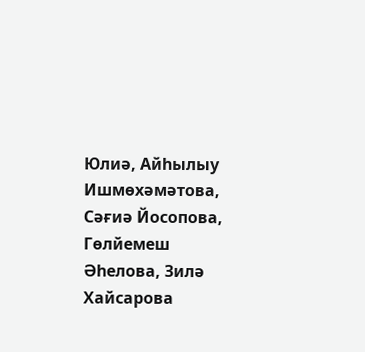Юлиә, Айһылыу Ишмөхәмәтова, Сәғиә Йосопова, Гөлйемеш Әһелова, Зилә Хайсарова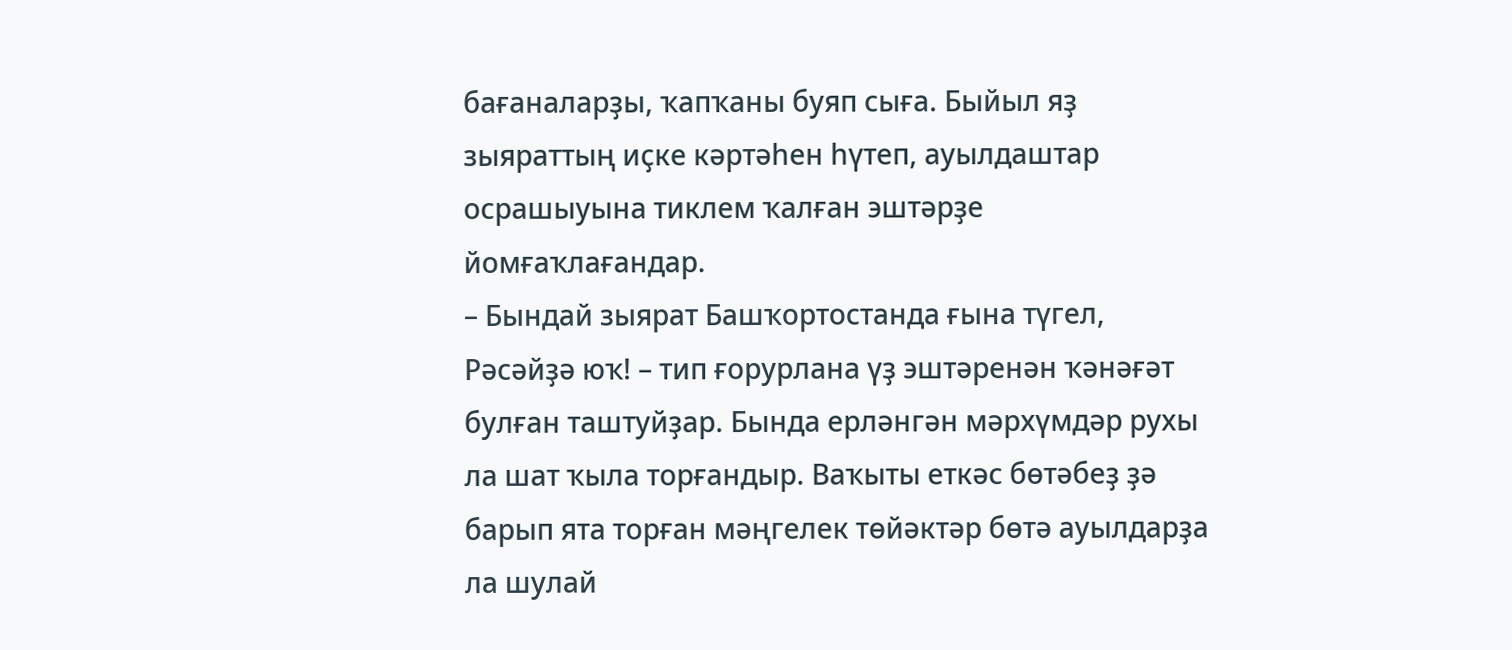бағаналарҙы, ҡапҡаны буяп сыға. Быйыл яҙ зыяраттың иҫке кәртәһен һүтеп, ауылдаштар осрашыуына тиклем ҡалған эштәрҙе йомғаҡлағандар.
– Бындай зыярат Башҡортостанда ғына түгел, Рәсәйҙә юҡ! – тип ғорурлана үҙ эштәренән ҡәнәғәт булған таштуйҙар. Бында ерләнгән мәрхүмдәр рухы ла шат ҡыла торғандыр. Ваҡыты еткәс бөтәбеҙ ҙә барып ята торған мәңгелек төйәктәр бөтә ауылдарҙа ла шулай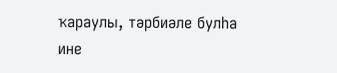ҡараулы, тәрбиәле булһа ине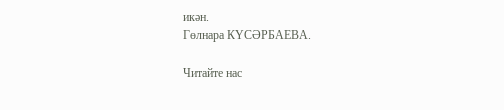икән.
Гөлнара КҮСӘРБАЕВА.

Читайте нас